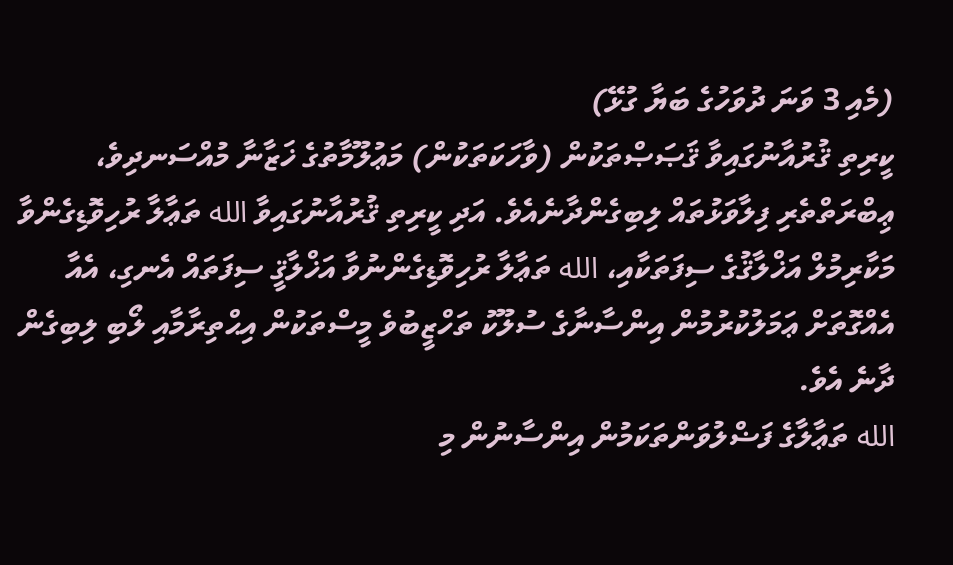(މެއި 3 ވަނަ ދުވަހުގެ ބަޔާ ގުޅޭ)
ކީރިތި ޤުރުއާނުގައިވާ ޤަޞަޞްތަކުން (ވާހަކަތަކުން) މަޢުލޫމާތުގެ ޚަޒާނާ މުއްސަނދިވެ، ޢިބްރަތްތެރި ފިލާވަޅުތައް ލިބިގެންދާނެއެވެ. އަދި ކީރިތި ޤުރުއާނުގައިވާ الله ތަޢާލާ ރުހިވޮޑިގެންވާ މަކާރިމުލް އަޚްލާޤުގެ ސިފަތަކާއި، الله ތަޢާލާ ރުހިވޮޑިގެންނުވާ އަޚްލާޤީ ސިފަތައް އެނގި، އެއާ އެއްގޮތަށް ޢަމަލުކުރުމުން އިންސާނާގެ ސުލޫކު ތަހްޒީބުވެ މީސްތަކުން އިޙްތިރާމާއި ލޯބި ލިބިގެން ދާނެ އެވެ.
الله ތަޢާލާގެ ފަޟްލުވަންތަކަމުން އިންސާނުން މި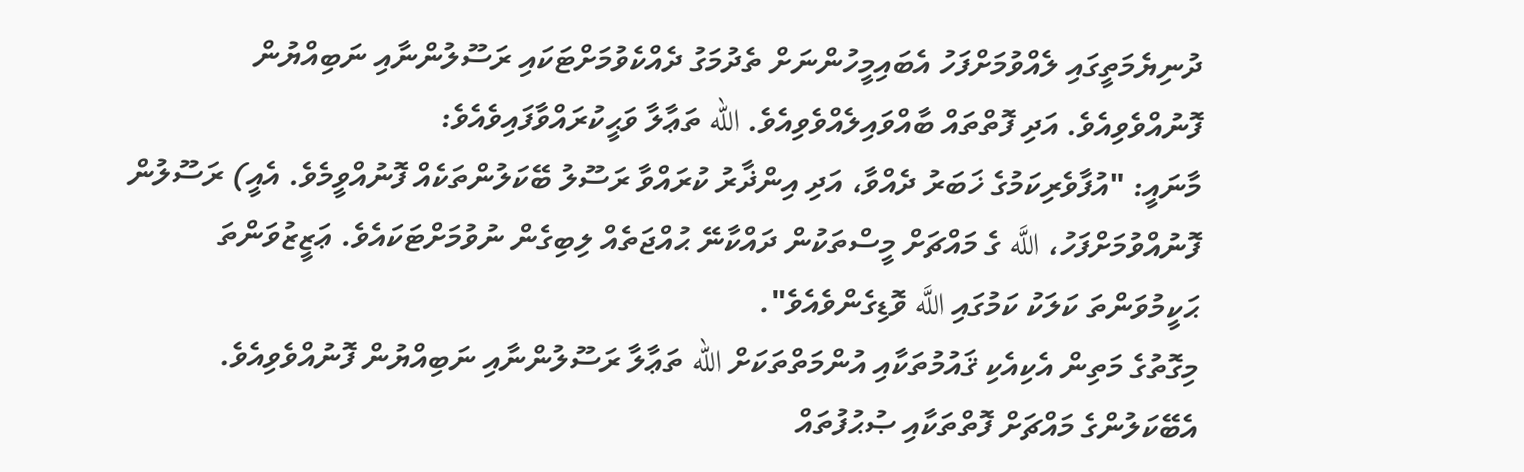ދުނިޔެމަތީގައި ލެއްވުމަށްފަހު އެބައިމީހުންނަށް ތެދުމަގު ދެއްކެވުމަށްޓަކައި ރަސޫލުންނާއި ނަބިއްޔުން ފޮނުއްވެވިއެވެ. އަދި ފޮތްތައް ބާއްވައިލެއްވެވިއެވެ. الله ތަޢާލާ ވަޙީކުރައްވާފައިވެއެވެ:
މާނައީ: "އުފާވެރިކަމުގެ ޚަބަރު ދެއްވާ، އަދި އިންޛާރު ކުރައްވާ ރަސޫލު ބޭކަލުންތަކެއް ފޮނުއްވީމެވެ. އެއީ) ރަސޫލުން ފޮނުއްވުމަށްފަހު، اللَّه ގެ މައްޗަށް މީސްތަކުން ދައްކާނޭ ޙުއްޖަތެއް ލިބިގެން ނުވުމަށްޓަކައެވެ. ޢަޒީޒުވަންތަ ޙަކީމުވަންތަ ކަލަކު ކަމުގައި اللَّه ވޮޑިގެންވެއެވެ".
މިގޮތުގެ މަތިން އެކިއެކި ޤައުމުތަކާއި އުންމަތްތަކަށް الله ތަޢާލާ ރަސޫލުންނާއި ނަބިއްޔުން ފޮނުއްވެވިއެވެ. އެބޭކަލުންގެ މައްޗަށް ފޮތްތަކާއި ޞުޙުފުތައް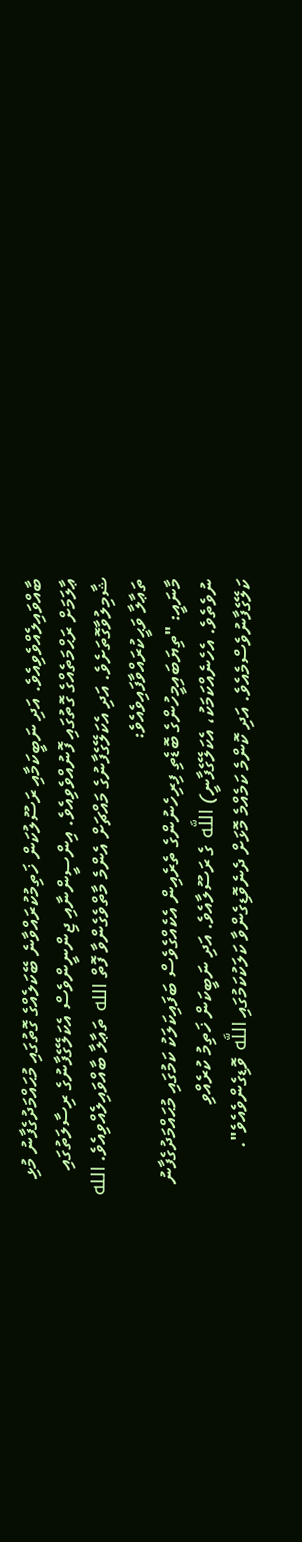ބާއްވައިލެއްވެވިއެވެ. އަދި ނަބީކަމާއި ރަސޫލުކަން ޚަތިމުކުރައްވާނެ ބޭކަލެއްގެ ގޮތުގައި މުޙައްމަދުގެފާނު މުޅި ޢާލަމަށް ރަޙްމަތެއްގެ ގޮތުގައި ފޮނުއްވެވިއެވެ. އިންސީންނާއި ޖިންނީންވެސް އެކަލޭގެފާނުގެ ރިސާލަތުގައި ޝާމިލުވާގޮތަށެވެ. އަދި އެކަލޭގެފާނުގެ މައްޗަށް އެންމެ މާތްވެގެންވާ ފޮތް الله ތަޢާލާ ބާއްވައިލެއްވިއެވެ. الله ތަޢާލާ ވަޙީކުރައްވާފައިވެއެވެ:
މާނައީ: "ތިޔަބައިމީހުންގެ ބޮޑެތި ފިރިހެނުންގެ ތެރެއިން އެކެއްގެވެސް ބަފައިކަލަކު ކަމުގައި މުޙައްމަދުގެފާނު ނުވެތެވެ. އެހެނެއްކަމަކު، އެކަލޭގެފާނީ) اللَّه ގެ ރަސޫލާއެވެ. އަދި ނަބީކަން ޚަތިމު ކުރެއްވި ކަލޭގެފާނުވެސްމެއެވެ. އަދި ކޮންމެ ކަމެއްމެ މޮޅަށް ދެނެވޮޑިގެންވާ ކަލަކުކަމުގައި اللَّه ވޮޑިގެންވެއެވެ".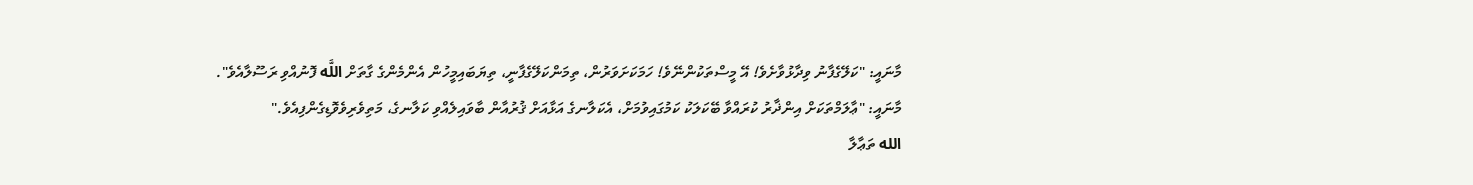މާނައީ: "ކަލޭގެފާނު ވިދާޅުވާށެވެ! އޭ މީސްތަކުންނޭވެ! ހަމަކަށަވަރުން، ތިމަންކަލޭގެފާނީ، ތިޔަބައިމީހުން އެންމެންގެ ގާތަށް اللَّه ފޮނުއްވި ރަސޫލާއެވެ".
މާނައީ: "ޢާލަމްތަކަށް އިންޛާރު ކުރައްވާ ބޭކަލަކު ކަމުގައިވުމަށް، އެކަލާނގެ އަޅާއަށް ޤުރުއާން ބާވައިލެއްވި ކަލާނގެ، މަތިވެރިވެވޮޑިގެންފިއެވެ."
الله ތަޢާލާ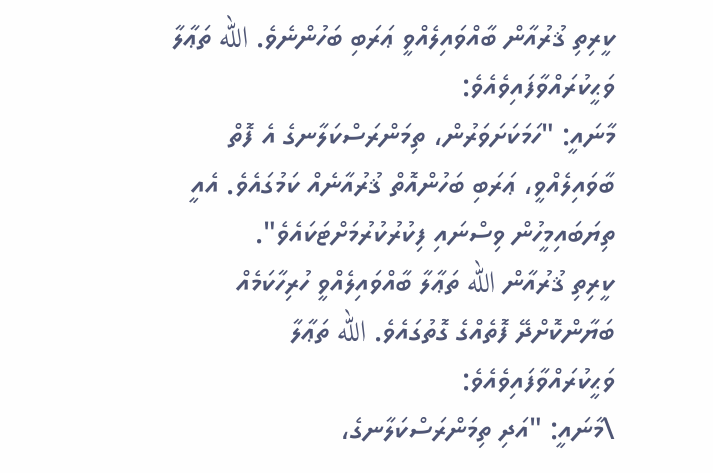ކީރިތި ޤުރުއާން ބާއްވައިލެއްވީ ޢަރަބި ބަހުންނެވެ. الله ތަޢާލާ ވަޙީކުރައްވާފައިވެއެވެ:
މާނައީ: "ހަމަކަށަވަރުން، ތިމަންރަސްކަލާނގެ އެ ފޮތް ބާވައިލެއްވީ، ޢަރަބި ބަހުންއޮތް ޤުރުއާނެއް ކަމުގައެވެ. އެއީ ތިޔަބައިމީހުން ވިސްނައި ފިކުރުކުރުމަށްޓަކައެވެ".
ކީރިތި ޤުރުއާން الله ތަޢާލާ ބާއްވައިލެއްވީ ހުރިހާކަމެއް ބަޔާންކޮށްދޭ ފޮތެއްގެ ގޮތުގައެވެ. الله ތަޢާލާ ވަޙީކުރައްވާފައިވެއެވެ:
\މާނައީ: "އަދި ތިމަންރަސްކަލާނގެ،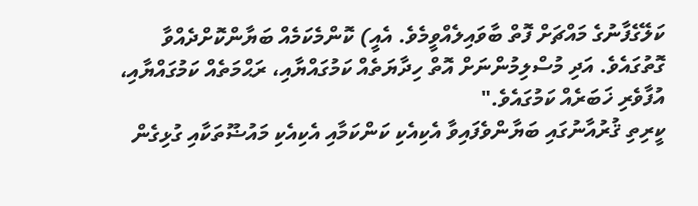ކަލޭގެފާނުގެ މައްޗަށް ފޮތް ބާވައިލެއްވީމެވެ. އެއީ) ކޮންމެކަމެއް ބަޔާންކޮށްދެއްވާ ގޮތުގައެވެ. އަދި މުސްލިމުންނަށް އޮތް ހިދާޔަތެއް ކަމުގައްޔާއި، ރަޙްމަތެއް ކަމުގައްޔާއި، އުފާވެރި ޚަބަރެއް ކަމުގައެވެ."
ކީރިތި ޤުރުއާނުގައި ބަޔާންވެފައިވާ އެކިއެކި ކަންކަމާއި އެކިއެކި މައުޟޫތަކާއި ގުޅިގެން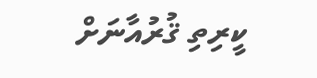ކީރިތި ޤުރުއާނަށް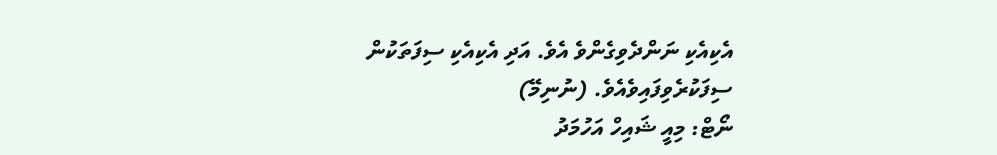އެކިއެކި ނަންދެވިގެންވެ އެވެ. އަދި އެކިއެކި ސިފަތަކުން ސިފަކުރެވިފައިވެއެވެ. (ނުނިމޭ)
ނޯޓް: މިއީ ޝައިހް އަހުމަދު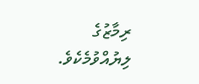ރިމާޒުގެ ލިޔުއްވުމެކެވެ.